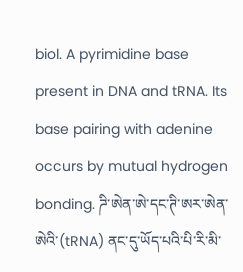biol. A pyrimidine base present in DNA and tRNA. Its base pairing with adenine occurs by mutual hydrogen bonding. ཌི་ཨེན་ཨེ་དང་ཊི་ཨར་ཨེན་ཨེའི་(tRNA) ནང་དུ་ཡོད་པའི་པི་རི་མི་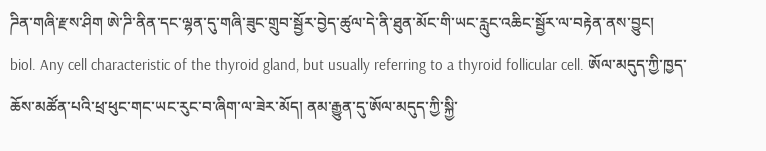ཌིན་གཞི་རྫས་ཤིག ཨེ་ཌི་ནིན་དང་ལྷན་དུ་གཞི་ཟུང་གྲུབ་སྦྱོར་བྱེད་ཚུལ་དེ་ནི་ཐུན་མོང་གི་ཡང་རླུང་འཆིང་སྦྱོར་ལ་བརྟེན་ནས་བྱུང།
biol. Any cell characteristic of the thyroid gland, but usually referring to a thyroid follicular cell. ཨོལ་མདུད་ཀྱི་ཁྱད་ཆོས་མཚོན་པའི་ཕྲ་ཕུང་གང་ཡང་རུང་བ་ཞིག་ལ་ཟེར་མོད། ནམ་རྒྱུན་དུ་ཨོལ་མདུད་ཀྱི་སྐྱི་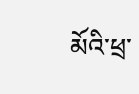མོའི་ཕྲ་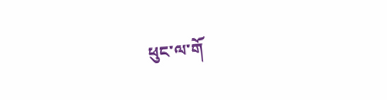ཕུང་ལ་གོ